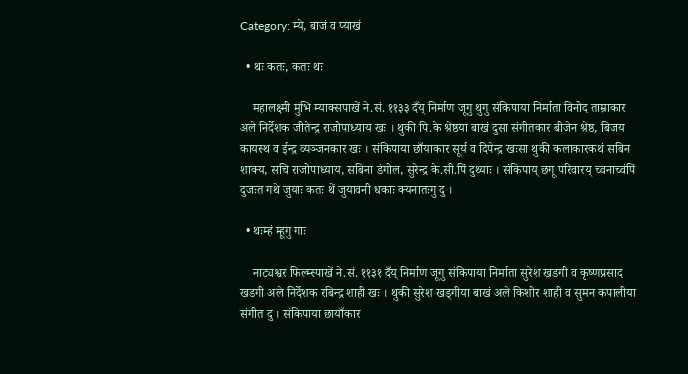Category: म्ये, बाजं व प्याखं

  • थः कतः, कतः थः

    महालक्ष्मी मुभि म्याक्सपाखें ने.सं. ११३३ दँय्‌ निर्माण जूगु थुगु संकिपाया निर्माता विनोद ताम्राकार अले निर्देशक जीतेन्द्र राजोपाध्याय खः । थुकी पि.के श्रेष्ठया बाखं दुसा संगीतकार बीजेन श्रेष्ठ, बिजय कायस्थ व ईन्द्र व्यञ्जनकार खः । संकिपाया छाँयाकार सूर्य व दिपेन्द्र खःसा थुकी कलाकारकथं सबिन शाक्य, सचि राजोपाध्याय, सबिना डंगोल, सुरेन्द्र के.सी.पिं दुथ्याः । संकिपाय्‌ छगू परिवारय्‌ च्वनाच्वंपिं दुजःत गथे जुयाः कतः थें जुयावनी धकाः क्यनातःगु दु ।

  • थःम्हं म्हूगु गाः

    नाट्यश्वर फिल्म्स्पाखें ने.सं. ११३१ दँय्‌ निर्माण जूगु संकिपाया निर्माता सुरेश खडगी व कृष्णप्रसाद खडगी अले निर्देशक रबिन्द्र शाही खः । थुकी सुरेश खड्गीया बाखं अले किशोर शाही व सुमन कपालीया संगीत दु । संकिपाया छायाँकार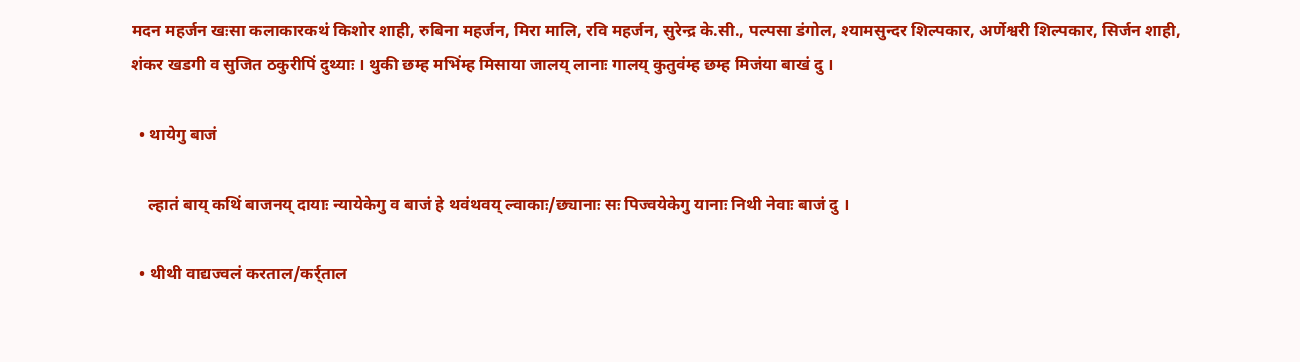मदन महर्जन खःसा कलाकारकथं किशोर शाही, रुबिना महर्जन, मिरा मालि, रवि महर्जन, सुरेन्द्र के.सी., पल्पसा डंगोल, श्यामसुन्दर शिल्पकार, अर्णेश्वरी शिल्पकार, सिर्जन शाही, शंकर खडगी व सुजित ठकुरीपिं दुथ्याः । थुकी छम्ह मभिंम्ह मिसाया जालय्‌ लानाः गालय्‌ कुतुवंम्ह छम्ह मिजंया बाखं दु ।

  • थायेगु बाजं

    ल्हातं बाय् कथिं बाजनय् दायाः न्यायेकेगु व बाजं हे थवंथवय् ल्वाकाः/छ्यानाः सः पिज्वयेकेगु यानाः निथी नेवाः बाजं दु ।

  • थीथी वाद्यज्वलं करताल/कर्र्ताल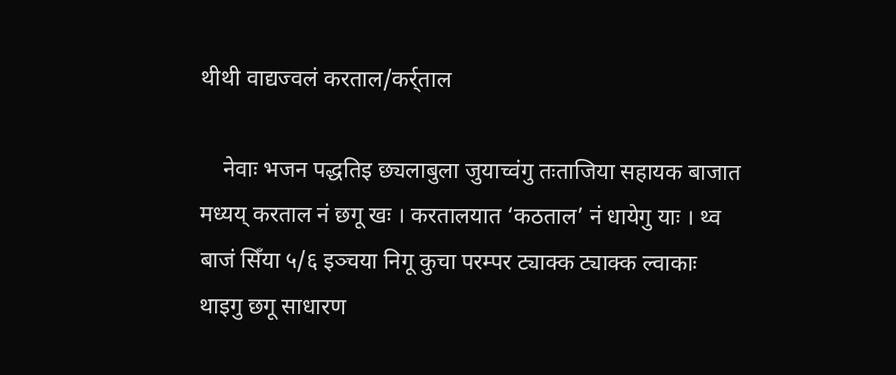थीथी वाद्यज्वलं करताल/कर्र्ताल

    नेवाः भजन पद्धतिइ छ्यलाबुला जुयाच्वंगु तःताजिया सहायक बाजात मध्यय् करताल नं छगू खः । करतालयात ‘कठताल’ नं धायेगु याः । थ्व बाजं सिँया ५/६ इञ्चया निगू कुचा परम्पर ट्याक्क ट्याक्क ल्वाकाः थाइगु छगू साधारण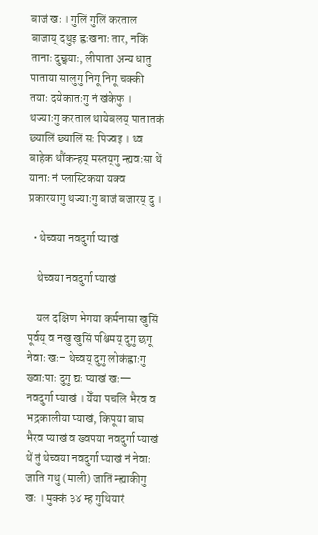बाजं खः । गुलिं गुलिं करताल बाजाय् दथुइ ह्वःखनाः तार, नकिं तानाः दुछ्वयाः, लीपाता अन्य धातु पाताया सालुगु निगू निगू चक्की तयाः दयेकातःगु नं खंकेफु । थज्याःगु करताल थायेबलय् पातातकं छ्यालिं छ्यालिं सः पिज्वइ । थ्व बाहेक थौंकन्हय् मस्तय्‌गु न्ह्यवःसा थें यानाः नं प्लास्टिकया यक्व प्रकारयागु थज्याःगु बाजं बजारय् दु ।

  • थेच्वया नवदुर्गा प्याखं

    थेच्वया नवदुर्गा प्याखं

    यल दक्षिण भेगया कर्मनासा खुसिं पूर्वय्‌ व नखु खुसिं पश्चिमय्‌ दुगु छगू नेवाः खः– थेच्वय्‌ दुगु लोकंह्वाःगु ख्वाःपाः दुगु द्यः प्याखं खः— नवदुर्गा प्याखं । येँया पचलि भैरव व भद्रकालीया प्याखं, किपूया बाघ भैरव प्याखं व ख्वपया नवदुर्गा प्याखं थें तुं थेच्वया नवदुर्गा प्याखं नं नेवाः जाति गथु (माली) जातिं न्ह्याकीगु खः । मुक्कं ३४ म्ह गुथियारं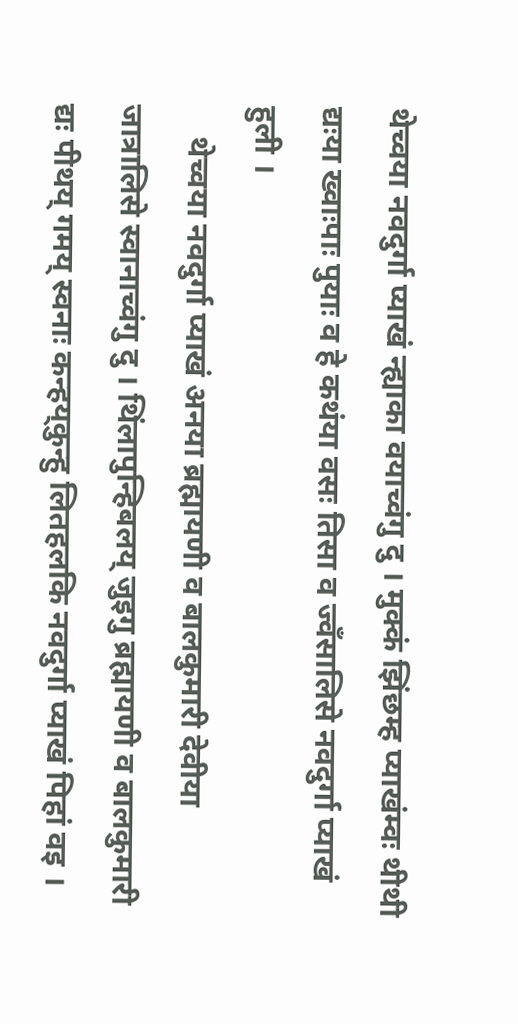थेच्वया नवदुर्गा प्याखं न्ह्याका वयाच्वंगु दु । मुक्कं झिंछम्ह प्याखंम्वः थीथी द्यःया ख्वाःपाः पुयाः व हे कथंया वसः तिसा व ज्वँसालिसे नवदुर्गा प्याखं हुली ।
    थेच्वया नवदुर्गा प्याखं अनया ब्रह्मायणी व बालकुमारी देवीया जात्रालिसे स्वानाच्वंगु दु । थिंलापुन्हिबलय्‌ जुइगु ब्रह्मायणी व बालकुमारी द्यः पीथय्‌ गमय्‌ स्वनाः कन्हय्‌कुन्हु लितहलकि नवदुर्गा प्याखं पिहां वइ ।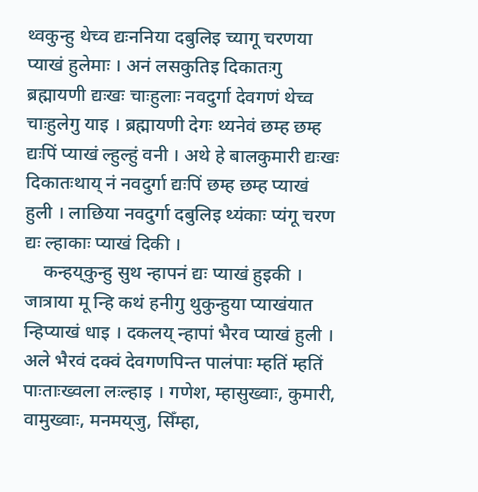थ्वकुन्हु थेच्व द्यःननिया दबुलिइ च्यागू चरणया प्याखं हुलेमाः । अनं लसकुतिइ दिकातःगु ब्रह्मायणी द्यःखः चाःहुलाः नवदुर्गा देवगणं थेच्व चाःहुलेगु याइ । ब्रह्मायणी देगः थ्यनेवं छम्ह छम्ह द्यःपिं प्याखं ल्हुल्हुं वनी । अथे हे बालकुमारी द्यःखः दिकातःथाय्‌ नं नवदुर्गा द्यःपिं छम्ह छम्ह प्याखं हुली । लाछिया नवदुर्गा दबुलिइ थ्यंकाः प्यंगू चरण द्यः ल्हाकाः प्याखं दिकी ।
    कन्हय्‌कुन्हु सुथ न्हापनं द्यः प्याखं हुइकी । जात्राया मू न्हि कथं हनीगु थुकुन्हुया प्याखंयात न्हिप्याखं धाइ । दकलय्‌ न्हापां भैरव प्याखं हुली । अले भैरवं दक्वं देवगणपिन्त पालंपाः म्हतिं म्हतिं पाःताःख्वला लःल्हाइ । गणेश, म्हासुख्वाः, कुमारी, वामुख्वाः, मनमय्‌जु, सिँम्हा,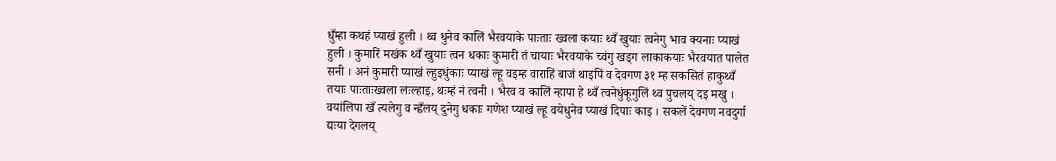धुँम्हा कथहं प्याखं हुली । थ्व धुनेव कालिं भैरवयाके पाःताः ख्वला कयाः थ्वँ खुयाः त्वनेगु भाव क्यनाः प्याखं हुली । कुमारिं मखंक थ्वँ खुयाः त्वन धकाः कुमारी तं चायाः भैरवयाके च्वंगु खड्ग लाकाकयाः भैरवयात पालेत सनी । अनं कुमारी प्याखं ल्हुइधुंकाः प्याखं ल्हू वइम्ह वाराहिं बाजं थाइपिं व देवगण ३१ म्ह सकसितं हाकुथ्वँ तयाः पाःताःख्वला लःल्हाइ, थःम्हं नं त्वनी । भैरव व कालिं न्हापा हे थ्वँ त्वनेधुंकूगुलिं थ्व पुचलय्‌ दइ मखु । वयांलिपा खँ त्यलेगु व न्ह्वँलय्‌ दुनेगु धकाः गणेश प्याखं ल्हू वयेधुनेव प्याखं दिपाः काइ । सकलें देवगण नवदुर्गा द्यःया देगलय्‌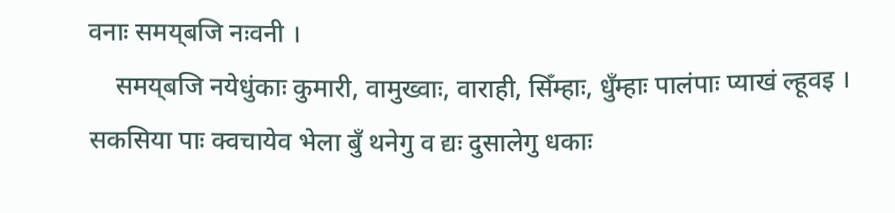वनाः समय्‌बजि नःवनी ।
    समय्‌बजि नयेधुंकाः कुमारी, वामुख्वाः, वाराही, सिँम्हाः, धुँम्हाः पालंपाः प्याखं ल्हूवइ । सकसिया पाः क्वचायेव भेला बुँ थनेगु व द्यः दुसालेगु धकाः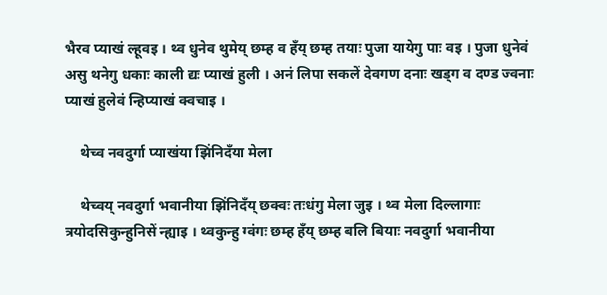भैरव प्याखं ल्हूवइ । थ्व धुनेव थुमेय्‌ छम्ह व हँय्‌ छम्ह तयाः पुजा यायेगु पाः वइ । पुजा धुनेवं असु थनेगु धकाः काली द्यः प्याखं हुली । अनं लिपा सकलें देवगण दनाः खड्ग व दण्ड ज्वनाः प्याखं हुलेवं न्हिप्याखं क्वचाइ ।

    थेच्व नवदुर्गा प्याखंया झिंनिदँया मेला

    थेच्वय्‌ नवदुर्गा भवानीया झिंनिदँय्‌ छक्वः तःधंगु मेला जुइ । थ्व मेला दिल्लागाः त्रयोदसिकुन्हुनिसें न्ह्याइ । थ्वकुन्हु ग्वंगः छम्ह हँय्‌ छम्ह बलि बियाः नवदुर्गा भवानीया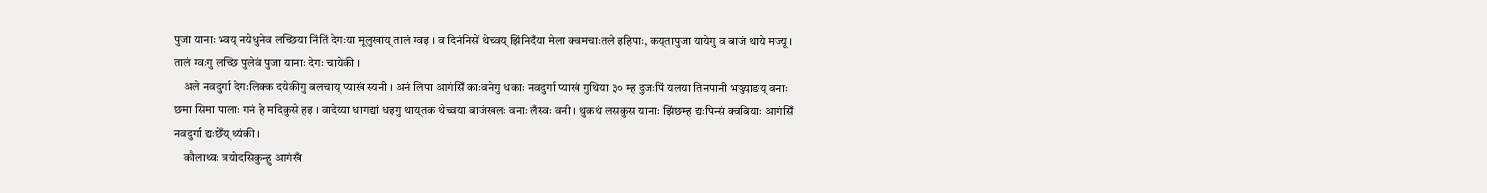पुजा यानाः भ्वय्‌ नयेधुनेव लच्छिया निंतिं देगःया मूलुखाय्‌ तालं ग्वइ । व दिनंनिसें थेच्वय्‌ झिंनिदँया मेला क्वमचाःतले इहिपाः, कय्‌तापुजा यायेगु व बाजं थाये मज्यू । तालं ग्वःगु लच्छि पुलेवं पुजा यानाः देगः चायेकी ।
    अले नवदुर्गा देगःलिक्क दयेकीगु बलचाय्‌ प्याखं स्यनी । अनं लिपा आगंसिँ काःवनेगु धकाः नवदुर्गा प्याखं गुथिया ३० म्ह दुजःपिं यलया तिनपानी भञ्ज्याङय्‌ वनाः छमा सिमा पालाः गनं हे मदिकुसे हइ । वादेय्या धागद्यां धइगु थाय्‌तक थेच्वया बाजंखलः वनाः लँस्वः वनी । थुकथं लसकुस यानाः झिंछम्ह द्यःपिन्सं क्वबियाः आगंसिँ नवदुर्गा द्यःछेँय्‌ थ्यंकी ।
    कौलाथ्वः त्रयोदसिकुन्हु आगंखँ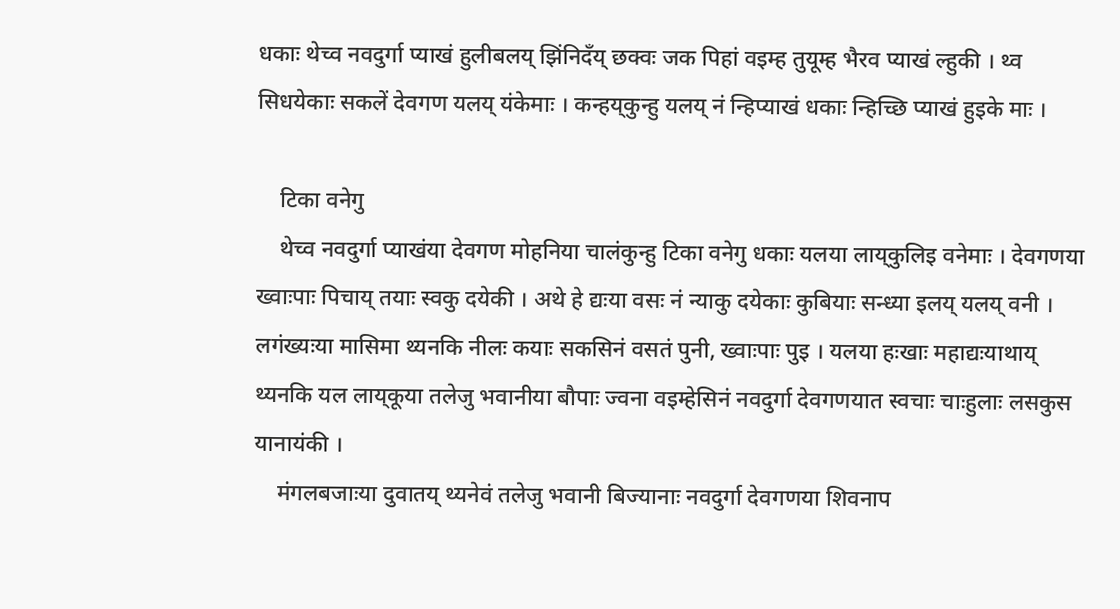धकाः थेच्व नवदुर्गा प्याखं हुलीबलय्‌ झिंनिदँय्‌ छक्वः जक पिहां वइम्ह तुयूम्ह भैरव प्याखं ल्हुकी । थ्व सिधयेकाः सकलें देवगण यलय्‌ यंकेमाः । कन्हय्‌कुन्हु यलय्‌ नं न्हिप्याखं धकाः न्हिच्छि प्याखं हुइके माः ।

    टिका वनेगु
    थेच्व नवदुर्गा प्याखंया देवगण मोहनिया चालंकुन्हु टिका वनेगु धकाः यलया लाय्‌कुलिइ वनेमाः । देवगणया ख्वाःपाः पिचाय्‌ तयाः स्वकु दयेकी । अथे हे द्यःया वसः नं न्याकु दयेकाः कुबियाः सन्ध्या इलय्‌ यलय्‌ वनी । लगंख्यःया मासिमा थ्यनकि नीलः कयाः सकसिनं वसतं पुनी, ख्वाःपाः पुइ । यलया हःखाः महाद्यःयाथाय्‌ थ्यनकि यल लाय्‌कूया तलेजु भवानीया बौपाः ज्वना वइम्हेसिनं नवदुर्गा देवगणयात स्वचाः चाःहुलाः लसकुस यानायंकी ।
    मंगलबजाःया दुवातय्‌ थ्यनेवं तलेजु भवानी बिज्यानाः नवदुर्गा देवगणया शिवनाप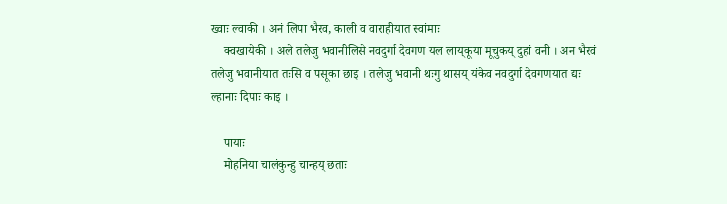ख्वाः ल्वाकी । अनं लिपा भैरव, काली व वाराहीयात स्वांमाः
    क्वखायेकी । अले तलेजु भवानीलिसे नवदुर्गा देवगण यल लाय्‌कूया मूचुकय्‌ दुहां वनी । अन भैरवं तलेजु भवानीयात तःसि व पसूका छाइ । तलेजु भवानी थःगु थासय्‌ यंकेव नवदुर्गा देवगणयात द्यः ल्हानाः दिपाः काइ ।

    पायाः
    मोहनिया चालंकुन्हु चान्हय्‌ छताः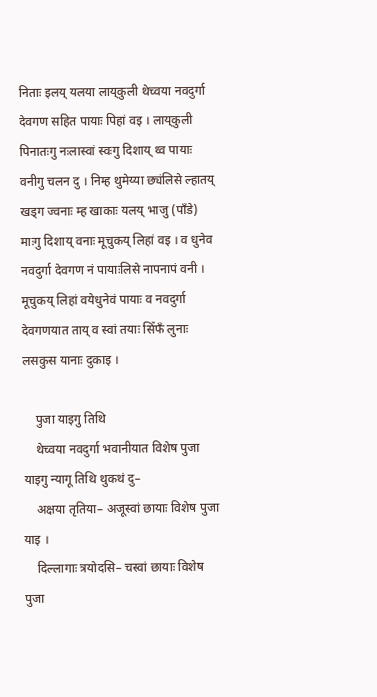निताः इलय्‌ यलया लाय्‌कुली थेच्वया नवदुर्गा देवगण सहित पायाः पिहां वइ । लाय्‌कुली पिनातःगु नःलास्वां स्वःगु दिशाय्‌ थ्व पायाः वनीगु चलन दु । निम्ह थुमेय्या छ्यंलिसे ल्हातय्‌ खड्ग ज्वनाः म्ह खाकाः यलय्‌ भाजु (पाँडे) माःगु दिशाय्‌ वनाः मूचुकय्‌ लिहां वइ । व धुनेव नवदुर्गा देवगण नं पायाःलिसे नापनापं वनी । मूचुकय्‌ लिहां वयेधुनेवं पायाः व नवदुर्गा देवगणयात ताय्‌ व स्वां तयाः सिँफँ लुनाः लसकुस यानाः दुकाइ ।

    पुजा याइगु तिथि
    थेच्वया नवदुर्गा भवानीयात विशेष पुजा याइगु न्यागू तिथि थुकथं दु–
    अक्षया तृतिया– अजूस्वां छायाः विशेष पुजा याइ ।
    दिल्लागाः त्रयोदसि– चस्वां छायाः विशेष पुजा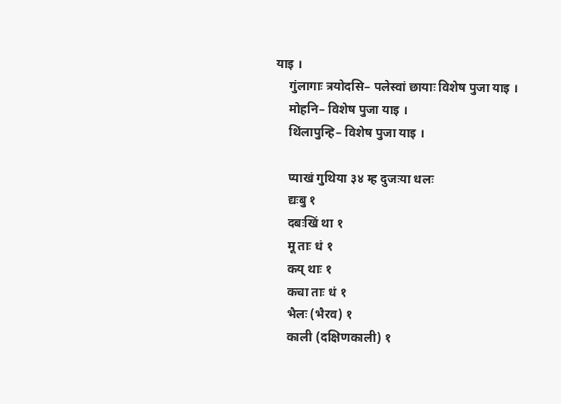याइ ।
    गुंलागाः त्रयोदसि– पलेस्वां छायाः विशेष पुजा याइ ।
    मोहनि– विशेष पुजा याइ ।
    थिंलापुन्हि– विशेष पुजा याइ ।

    प्याखं गुथिया ३४ म्ह दुजःया धलः
    द्यःबु १
    दबःखिं था १
    मू ताः धं १
    कय्‌ थाः १
    कचा ताः धं १
    भैलः (भैरव) १
    काली (दक्षिणकाली) १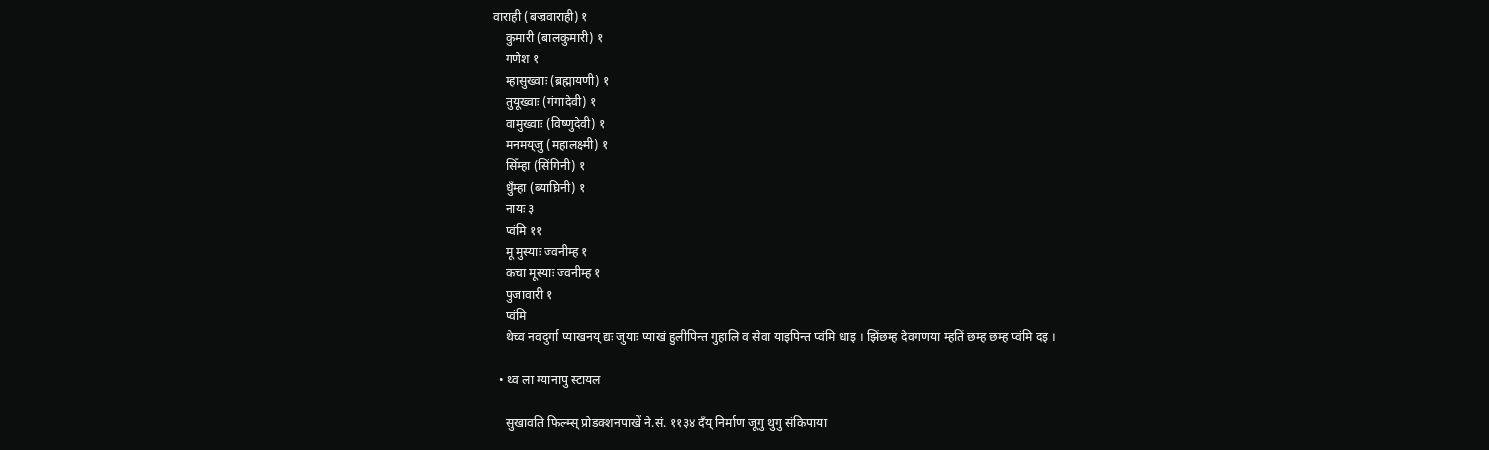वाराही (बज्रवाराही) १
    कुमारी (बालकुमारी) १
    गणेश १
    म्हासुख्वाः (ब्रह्मायणी) १
    तुयूख्वाः (गंगादेवी) १
    वामुख्वाः (विष्णुदेवी) १
    मनमय्‌जु (महालक्ष्मी) १
    सिँम्हा (सिंगिनी) १
    धुँम्हा (ब्याघ्रिनी) १
    नायः ३
    प्वंमि ११
    मू मुस्याः ज्वनीम्ह १
    कचा मूस्याः ज्वनीम्ह १
    पुजावारी १
    प्वंमि
    थेच्व नवदुर्गा प्याखनय्‌ द्यः जुयाः प्याखं हुलीपिन्त गुहालि व सेवा याइपिन्त प्वंमि धाइ । झिंछम्ह देवगणया म्हतिं छम्ह छम्ह प्वंमि दइ ।

  • थ्व ला ग्यानापु स्टायल

    सुखावति फिल्म्स् प्रोडक्शनपाखें ने.सं. ११३४ दँय्‌ निर्माण जूगु थुगु संकिपाया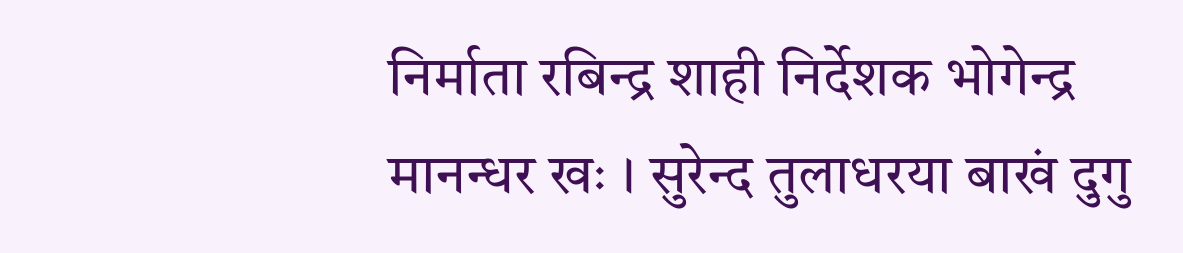निर्माता रबिन्द्र शाही निर्देशक भोगेन्द्र मानन्धर खः । सुरेन्द तुलाधरया बाखं दुगु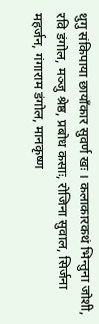थुगु संकिपाया छायाँकार सुवर्ण खः । कलाकारकथं भिन्तुना जोशी, रवि डंगोल, मञ्जु श्रेष्ठ, प्रबोध कसाः, रोजिना सुवाल, सिर्जना महर्जन, गंगाराम डंगोल, मानकृष्ण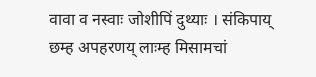वावा व नस्वाः जोशीपिं दुथ्याः । संकिपाय्‌ छम्ह अपहरणय्‌ लाःम्ह मिसामचां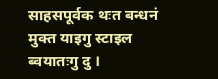साहसपूर्वक थःत बन्धनं मुक्त याइगु स्टाइल ब्वयातःगु दु ।